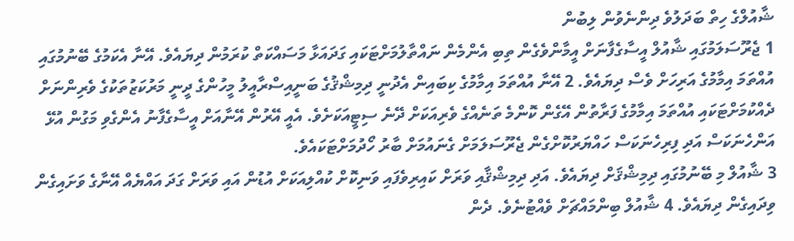ޝާއުލްގެ ހިތް ބަދަލުވެ ދިންނެވުން ލިބުން
1 ޖެރޫސަލަމުގައި ޝާއުލް އީސާގެފާނަށް އީމާންވެގެން ތިބި އެންމެން ނައްތާލުމަށްޓަކައި ގަދައަޅާ މަސައްކަތް ކުރަމުން ދިޔައެވެ. އޭނާ އެކަމުގެ ބޭނުމުގައި އުއްތަމަ އިމާމުގެ އަރިހަށް ވެސް ދިޔައެވެ. 2 އޭނާ އުއްތަމަ އިމާމުގެ ކިބައިން އެދުނީ ދިމިޝްޤުގެ ބަނީއިސްރާއީލު މީހުންގެ ދީނީ މަރުކަޒުތަކުގެ ވެރިންނަށް ދެއްކުމަށްޓަކައި އުއްތަމަ އިމާމުގެ ފަރާތުން އޭގެން ކޮންމެ ތަނެއްގެ ވެރިއަކަށް ދޭނެ ސިޓީއަކަށެވެ. އެއީ އޭރުން އޭނާއަށް އީސާގެފާނު އެންގެވި މަގުން އުޅޭ އަންހެނަކަސް އަދި ފިރިހެނަކަސް ހައްޔަރުކޮށްގެން ޖެރޫސަލަމަށް ގެނައުމަށް ބާރު ހޯދުމަށްޓަކައެވެ.
3 ޝާއުލް މި ބޭނުމުގައި ދިމިޝްޤަށް ދިޔައެވެ. އަދި ދިމިޝްޤާއި ވަރަށް ކައިރިވެފައި ވަނިކޮށް ކުއްލިއަކަށް އުޑުން އައި ވަރަށް ގަދަ އައްޔެއް އޭނާގެ ވަށައިގެން ވިދައިގެން ދިޔައެވެ. 4 ޝާއުލް ބިންމައްޗަށް ވެއްޓުނެވެ. ދެން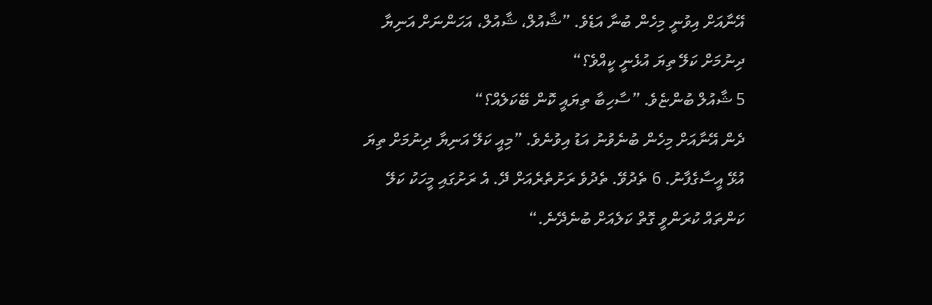އޭނާއަށް އިވުނީ މިހެން ބުނާ އަޑެވެ. ”ޝާއުލް، ޝާއުލް، އަހަންނަށް އަނިޔާ ދިނުމަށް ކަލޭ ތިޔަ އުޅެނީ ކީއްވެ؟“
5 ޝާއުލް ބުންޏެވެ. ”ސާހިބާ ތިޔައީ ކޮން ބޭކަލެއް؟“
ދެން އޭނާއަށް މިހެން ބުނެވުނު އަޑު އިވުނެވެ. ”މިއީ ކަލޭ އަނިޔާ ދިނުމަށް ތިޔަ އުޅޭ އީސާގެފާނު. 6 ތެދުވޭ. ތެދުވެ ރަށުތެރެއަށް ދޭ. އެ ރަށުގައި މީހަކު ކަލޭ ކަންތައް ކުރަންވީ ގޮތް ކަލެއަށް ބުނެދޭނެ.“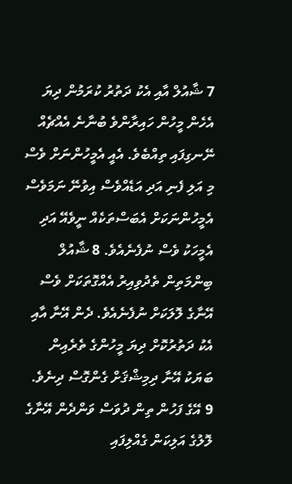7 ޝާއުލް އާއި އެކު ދަތުރު ކުރަމުން ދިޔަ އެހެން މީހުން ހައިރާންވެ ބުނާނެ އެއްޗެއް ނޭނގިފައި ތިއްބެވެ. އެއީ އެމީހުންނަށް ވެސް މި އަލި ފެނި އަދި އަޑެއްވެސް އިވުނޭ ނަމަވެސް އެމީހުންނަކަށް އެބަސްތަކެއް ނީވެއޭ އަދި އެމީހަކު ވެސް ނުފެނެއެވެ. 8 ޝާއުލް ބިންމަތިން ތެދުވިއިރު އެއްގޮތަކަށް ވެސް އޭނާގެ ލޮލަކަށް ނުފެނެއެވެ. ދެން އޭނާ އާއި އެކު ދަތުރުކޮށް ދިޔަ މީހުންގެ ތެރެއިން ބަޔަކު އޭނާ ދިމިޝްޤަށް ގެންގޮސް ދިނެވެ. 9 އޭގެ ފަހުން ތިން ދުވަސް ވަންދެން އޭނާގެ ލޮލުގެ އަލިކަން ގެއްލިފައި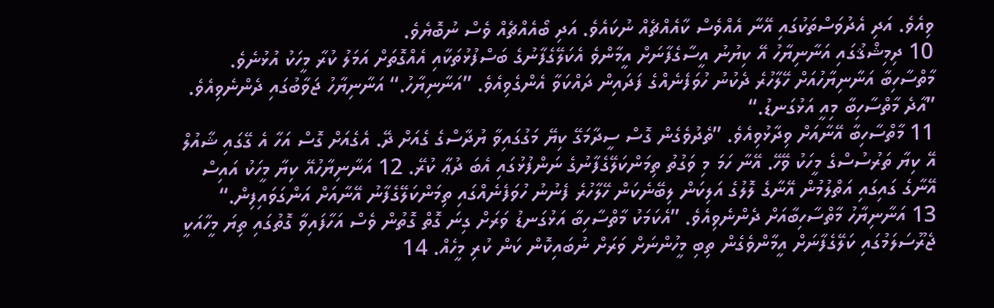ވިއެވެ. އަދި އެދުވަސްތަކުގައި އޭނާ އެއްވެސް ކާއެއްޗެއް ނުކައެވެ. އަދި ބޯއެއްޗެއް ވެސް ނުބޮޔެވެ.
10 ދިމިޝްޤުގައި އަނާނިޔާހު އޭ ކިޔުނު އީސާގެފާނަށް އީމާންވެ އެކަލޭގެފާނުގެ ބަސްފުޅުތަކާއި އެއްގޮތަށް އަމަލު ކުރާ މީހަކު އުޅުނެވެ. މާތްސާހިބާ އަނާނިޔާހުއަށް ހޭލާހުރެ ދެކުނު ހުވަފެނެއްގެ ފަދައިން ދައްކަވާ އެންގެވިއެވެ. ”އަނާނިޔާހު.“ އަނާނިޔާހު ޖަވާބުގައި ދެންނެވިއެވެ. ”އާދެ މާތްސާހިބާ މިއީ އަޅުގަނޑު.“
11 މާތްސާހިބާ އޭނާއަށް ވިދާޅުވިއެވެ. ”ތެދުވެގެން ގޮސް ސީދާމަގޭ ކިޔޭ މަގުގައިވާ ޔުދާސްގެ ގެއަށް ދޭ. އެގެއަށް ގޮސް އަހާ އެ ގޭގައި ޝާއުލް އޭ ކިޔާ ތަރުސުސްގެ މީހަކު ވޭހޭ. އޭނާ ހަމަ މި ވަގުތު ތިމަންކަލޭގެފާނުގެ ނަންފުޅުގައި އެބަ ދުޢާ ކުރޭ. 12 އަނާނިޔާހުއޭ ކިޔާ މީހަކު އައިސް އޭނާގެ ގައިގައި އަތްލުމުން އޭނާގެ ލޮލުގެ އަލިކަން ލިބޭނެކަން ހޭލާހުރެ ފެނުނު ހުވަފެނެއްގައި ތިމަންކަލޭގެފާނު އޭނާއަށް އަންގަވައިފިން.“
13 އަނާނިޔާހު މާތްސާހިބާއަށް ދެންނެވިއެވެ. ”އެކަމަކު މާތްސާހިބާ އަޅުގަނޑު ވަރަށް ގިނަ ގޮތް ގޮތުން ވެސް އަހާފައިވާ ގޮތުގައި ތިޔަ މީހާއަކީ ޖެރޫސަލަމުގައި ކަލޭގެފާނަށް އީމާންވެގެން ތިބި މީހުންނަށް ވަރަށް ނުބައިކޮން ކަން ކުރި މީހެއް. 14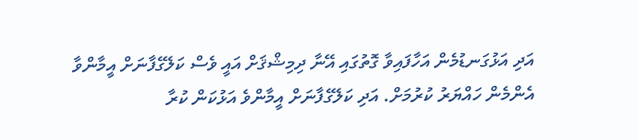އަދި އަޅުގަނޑުމެން އަހާފައިވާ ގޮތުގައި އޭނާ ދިމިޝްޤަށް އައީ ވެސް ކަލޭގެފާނަށް އީމާންވާ އެންމެން ހައްޔަރު ކުރުމަށް. އަދި ކަލޭގެފާނަށް އީމާންވެ އަޅުކަން ކުރާ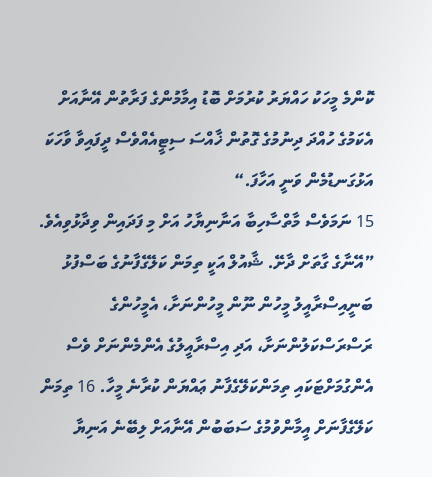ކޮންމެ މީހަކު ހައްޔަރު ކުރުމަށް ބޮޑު އިމާމުންގެ ފަރާތުން އޭނާއަށް އެކަމުގެ ހުއްދަ ދިނުމުގެ ގޮތުން ޚާއްސަ ސިޓީއެއްވެސް ދީފައިވާ ވާހަކަ އަޅުގަނޑުމެން ވަނީ އަހާފަ.“
15 ނަމަވެސް މާތްސާހިބާ އަނާނިޔާހު އަށް މި ފަދައިން ވިދާޅުވިއެވެ. ”އޭނާގެ ގާތަށް ދާށޭ. ޝާއުލް އަކީ ތިމަން ކަލޭގެފާނުގެ ބަސްފުޅު ބަނީއިސްރާއީލު މީހުން ނޫން މީހުންނަށާ، އެމީހުންގެ ރަސްރަސްކަލުންނަށާ، އަދި އިސްރާއީލުގެ އެންމެންނަށް ވެސް އެންގުމަށްޓަކައި ތިމަންކަލޭގެފާނު ޢައްޔަން ކުރާނެ މީހާ. 16 ތިމަން ކަލޭގެފާނަށް އީމާންވުމުގެ ސަބަބުން އޭނާއަށް ލިބޭނެ އަނިޔާ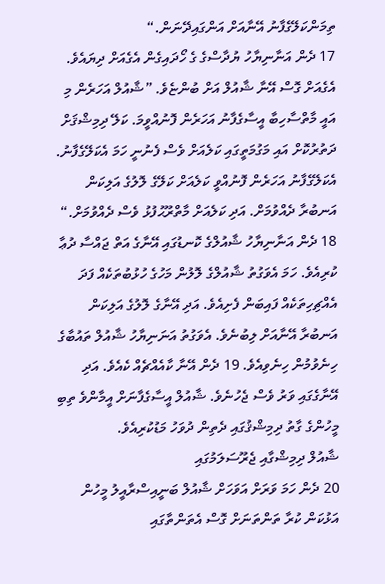ތިމަންކަލޭގެފާނު އޭނާއަށް އަންގައިދޭނަން.“
17 ދެން އަނާނިޔާހު ޔުދާސްގެ ގެ ހޯދައިގެން އެގެއަށް ދިޔައެވެ. އެގެއަށް ގޮސް އޭނާ ޝާއުލް އަށް ބުންޏެވެ. ”ޝާއުލް އަހަރެން މި އައީ މާތްސާހިބާ އީސާގެފާނު އަހަރެން ފޮނުއްވީމަ. ކަލޭ ދިމިޝްޤަށް ދަތުރުކޮށް އައި މަގުމަތީގައި ކަލެއަށް ވެސް ފެނުނީ ހަމަ އެކަލޭގެފާނު. އެކަލޭގެފާނު އަހަރެން ފޮނުއްވީ ކަލެއަށް ކަލޭގެ ލޮލުގެ އަލިކަން އަނބުރާ ދެއްވުމަށް. އަދި ކަލެއަށް މާތްރޫޙުފުޅު ވެސް ދެއްވުމަށް.“ 18 ދެން އަނާނިޔާހު ޝާއުލްގެ ކޮނޑުގައި އޭނާގެ އަތް ޖައްސާ ދުޢާ ކުރިއެވެ. ހަމަ އެވަގުތު ޝާއުލްގެ ލޮލުން މަހުގެ ހުޅުބުތަކެއް ފަދަ އެއްޗިހިތަކެއް ފައިބަން ފެށިއެވެ. އަދި އޭނާގެ ލޮލުގެ އަލިކަން އަނބުރާ އޭނާއަށް ލިބުނެވެ. އެވަގުތު އަނަނިޔާހު ޝާއުލް ތައުބާގެ ހިނެވުމުން ހިނެވިއެވެ. 19 ދެން އޭނާ ކާއެއްޗެއް ކެއެވެ. އަދި އޭނާގެގައި ވަރު ވެސް ޖެހުނެވެ. ޝާއުލް އީސާގެފާނަށް އީމާންވެ ތިބި މީހުންގެ ގާތު ދިމިޝްޤުގައި ދެތިން ދުވަހު މަޑުކުރިއެވެ.
ޝާއުލް ދިމިޝްގާއި ޖެރޫސަލަމުގައި
20 ދެން ހަމަ ވަރަށް އަވަހަށް ޝާއުލް ބަނީއިސްރާއީލު މީހުން އަޅުކަން ކުރާ ތަންތަނަށް ގޮސް އެތަންތާގައި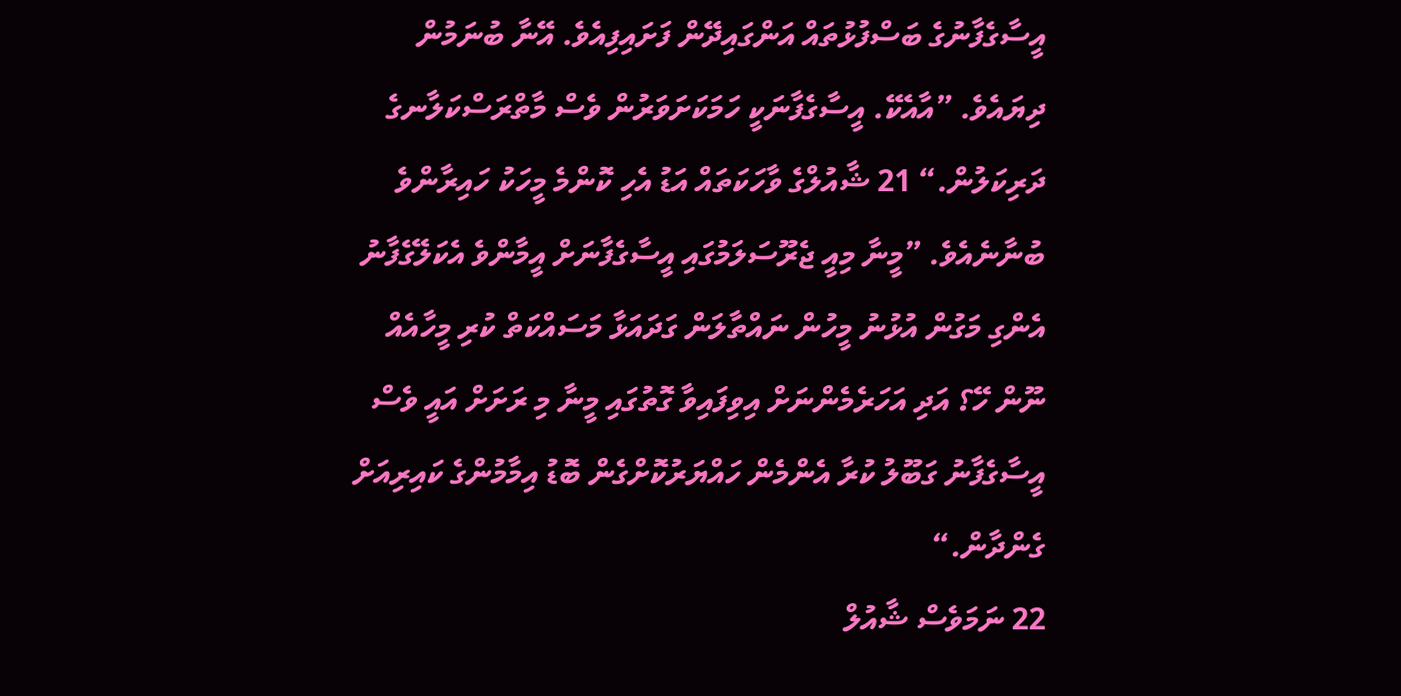އީސާގެފާނުގެ ބަސްފުޅުތައް އަންގައިދޭން ފަށައިފިއެވެ. އޭނާ ބުނަމުން ދިޔައެވެ. ”އާއެކޭ. އީސާގެފާނަކީ ހަމަކަށަވަރުން ވެސް މާތްރަސްކަލާނގެ ދަރިކަލުން.“ 21 ޝާއުލްގެ ވާހަކަތައް އަޑު އެހި ކޮންމެ މީހަކު ހައިރާންވެ ބުނާނެއެވެ. ”މީނާ މިއީ ޖެރޫސަލަމުގައި އީސާގެފާނަށް އީމާންވެ އެކަލޭގެފާނު އެންގި މަގުން އުޅުނު މީހުން ނައްތާލަން ގަދައަޅާ މަސައްކަތް ކުރި މީހާއެއް ނޫން ހޭ؟ އަދި އަހަރެމެންނަށް އިވިފައިވާ ގޮތުގައި މީނާ މި ރަށަށް އައީ ވެސް އީސާގެފާނު ގަބޫލު ކުރާ އެންމެން ހައްޔަރުކޮށްގެން ބޮޑު އިމާމުންގެ ކައިރިއަށް ގެންދާން.“
22 ނަމަވެސް ޝާއުލް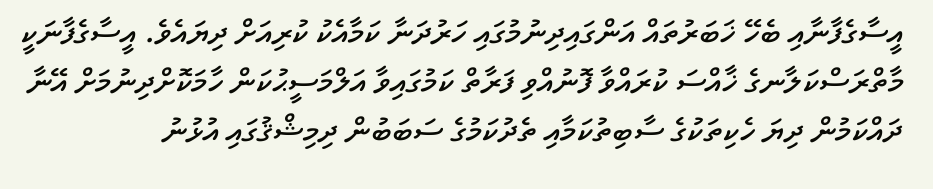އީސާގެފާނާއި ބެހޭ ޚަބަރުތައް އަންގައިދިނުމުގައި ހަރުދަނާ ކަމާއެކު ކުރިއަށް ދިޔައެވެ. އީސާގެފާނަކީ މާތްރަސްކަލާނގެ ޚާއްސަ ކުރައްވާ ފޮނުއްވި ފަރާތް ކަމުގައިވާ އަލްމަސީޙުކަން ހާމަކޮށްދިނުމަށް އޭނާ ދައްކަމުން ދިޔަ ހެކިތަކުގެ ސާބިތުކަމާއި ތެދުކަމުގެ ސަބަބުން ދިމިޝްޤުގައި އުޅުނު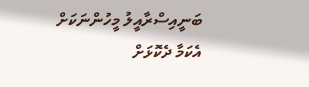ބަނީއިސްރާއީލު މީހުންނަކަށް އެކަމާ ދެކޮޅަށް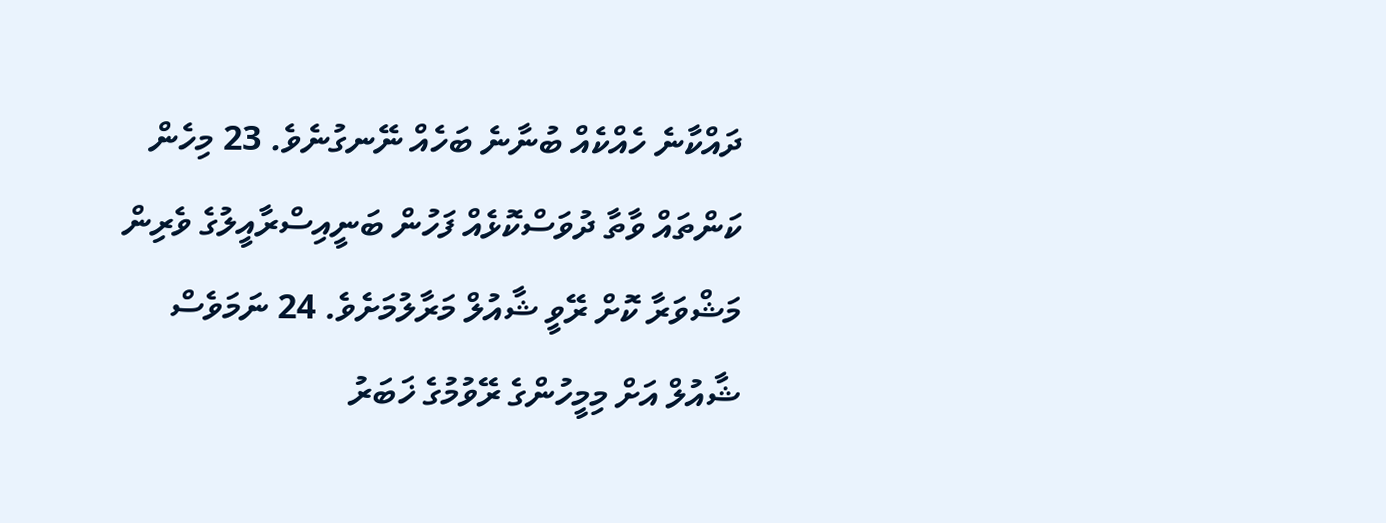ދައްކާނެ ހެއްކެއް ބުނާނެ ބަހެއް ނޭނގުނެވެ. 23 މިހެން ކަންތައް ވާތާ ދުވަސްކޮޅެއް ފަހުން ބަނީއިސްރާއީލުގެ ވެރިން މަޝްވަރާ ކޮށް ރޭވީ ޝާއުލް މަރާލުމަށެވެ. 24 ނަމަވެސް ޝާއުލް އަށް މިމީހުންގެ ރޭވުމުގެ ޚަބަރު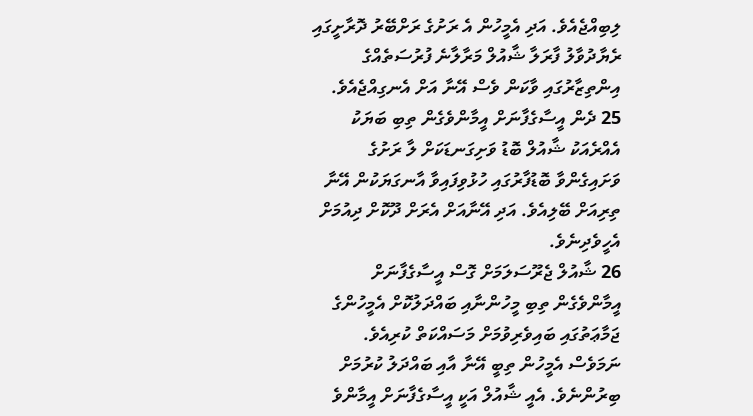ލިބިއްޖެއެވެ. އަދި އެމީހުން އެ ރަށުގެ ރަށްބޭރު ދޮރާށީގައި ރެޔާދުވާލު ފާރަލާ ޝާއުލް މަރާލާނެ ފުރުސަތެއްގެ އިންތިޒާރުގައި ވާކަން ވެސް އޭނާ އަށް އެނގިއްޖެއެވެ. 25 ދެން އީސާގެފާނަށް އީމާންވެގެން ތިބި ބަޔަކު އެއްރެއަކު ޝާއުލް ބޮޑު ވަށިގަނޑަކަށް ލާ ރަށުގެ ވަށައިގެންވާ ބޮޑުފާރުގައި ހުޅުވިފައިވާ އާނގަޔަކުން އޭނާ ތިރިއަށް ބޭލިއެވެ. އަދި އޭނާއަށް އެރަށް ދޫކޮށް ދިއުމަށް އެހީވެދިނެވެ.
26 ޝާއުލް ޖެރޫސަލަމަށް ގޮސް އީސާގެފާނަށް އީމާންވެގެން ތިބި މީހުންނާއި ބައްދަލުކޮށް އެމީހުންގެ ޖަމާޢަތުގައި ބައިވެރިވުމަށް މަސައްކަތް ކުރިއެވެ. ނަމަވެސް އެމީހުން ތިބީ އޭނާ އާއި ބައްދަލު ކުރުމަށް ބިރުންނެވެ. އެއީ ޝާއުލް އަކީ އީސާގެފާނަށް އީމާންވެ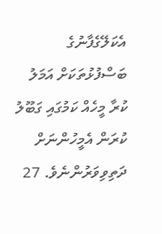އެކަލޭގެފާނުގެ ބަސްފުޅުތަކަށް އަމަލު ކުރާ މީހެއް ކަމުގައި ގަބޫލު ކުރަން އެމީހުންނަށް ދަތިވިވަރުންނެވެ. 27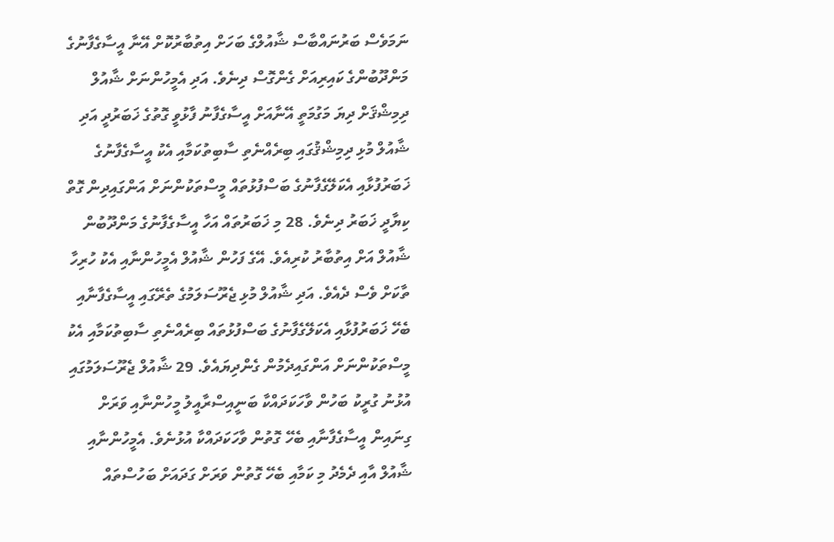ނަމަވެސް ބަރުނައްބާސް ޝާއުލްގެ ބަހަށް އިތުބާރުކޮށް އޭނާ އީސާގެފާނުގެ މަންދޫބުންގެ ކައިރިއަށް ގެންގޮސް ދިނެވެ. އަދި އެމީހުންނަށް ޝާއުލް ދިމިޝްޤަށް ދިޔަ މަގުމަތީ އޭނާއަށް އީސާގެފާނު ފާޅުވީ ގޮތުގެ ޚަބަރުދީ އަދި ޝާއުލް މުޅި ދިމިޝްޤުގައި ބިރެއްނެތި ސާބިތުކަމާއި އެކު އީސާގެފާނުގެ ޚަބަރުފުޅާއި އެކަލޭގެފާނުގެ ބަސްފުޅުތައް މީސްތަކުންނަށް އަންގައިދިން ގޮތް ކިޔާދީ ޚަބަރު ދިނެވެ. 28 މި ޚަބަރުތައް އަހާ އީސާގެފާނުގެ މަންދޫބުން ޝާއުލް އަށް އިތުބާރު ކުރިއެވެ. އޭގެ ފަހުން ޝާއުލް އެމީހުންނާއި އެކު ހުރިހާ ތާކަށް ވެސް ދެއެވެ. އަދި ޝާއުލް މުޅި ޖެރޫސަލަމުގެ ތެރޭގައި އީސާގެފާނާއި ބެހޭ ޚަބަރުފުޅާއި އެކަލޭގެފާނުގެ ބަސްފުޅުތައް ބިރެއްނެތި ސާބިތުކަމާއި އެކު މީސްތަކުންނަށް އަންގައިދެމުން ގެންދިޔައެވެ. 29 ޝާއުލް ޖެރޫސަލަމުގައި އުޅުނު ގުރީކު ބަހުން ވާހަކަދައްކާ ބަނީއިސްރާއީލު މީހުންނާއި ވަރަށް ގިނައިން އީސާގެފާނާއި ބެހޭ ގޮތުން ވާހަކަދައްކާ އުޅުނެވެ. އެމީހުންނާއި ޝާއުލް އާއި ދެމެދު މި ކަމާއި ބެހޭ ގޮތުން ވަރަށް ގަދައަށް ބަހުސްތައް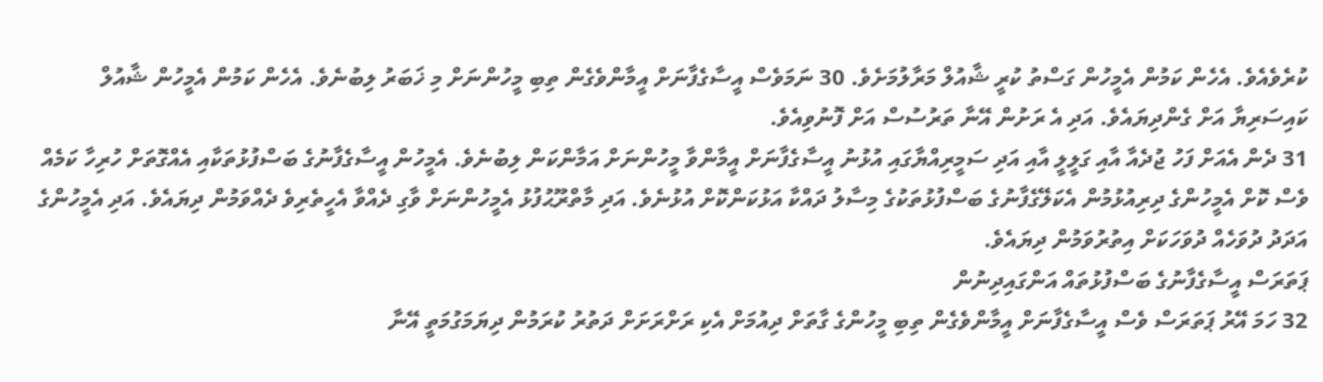ކުރެވެއެވެ. އެހެން ކަމުން އެމީހުން ގަސްތު ކުރީ ޝާއުލް މަރާލުމަށެވެ. 30 ނަމަވެސް އީސާގެފާނަށް އީމާންވެގެން ތިބި މީހުންނަށް މި ޚަބަރު ލިބުނެވެ. އެހެން ކަމުން އެމީހުން ޝާއުލް ކައިސަރިޔާ އަށް ގެންދިޔައެވެ. އަދި އެ ރަށުން އޭނާ ތަރުސުސް އަށް ފޮނުވިއެވެ.
31 ދެން އެއަށް ފަހު ޖުދެއާ އާއި ގަލީލީ އާއި އަދި ސަމީރިއްޔާގައި އުޅުނު އީސާގެފާނަށް އީމާންވާ މީހުންނަށް އަމާންކަން ލިބުނެވެ. އެމީހުން އީސާގެފާނުގެ ބަސްފުޅުތަކާއި އެއްގޮތަށް ހުރިހާ ކަމެއް ވެސް ކޮށް އެމީހުންގެ ދިރިއުޅުމުން އެކަލޭގެފާނުގެ ބަސްފުޅުތަކުގެ މިސާލު ދައްކާ އަޅުކަންކޮށް އުޅުނެވެ. އަދި މާތްރޫޙުފުޅު އެމީހުންނަށް ވާގި ދެއްވާ އެހީތެރިވެ ދެއްވަމުން ދިޔައެވެ. އަދި އެމީހުންގެ އަދަދު ދުވަހެއް ދުވަހަކަށް އިތުރުވަމުން ދިޔައެވެ.
ޕަތަރަސް އީސާގެފާނުގެ ބަސްފުޅުތައް އަންގައިދިނުން
32 ހަމަ އޭރު ޕަތަރަސް ވެސް އީސާގެފާނަށް އީމާންވެގެން ތިބި މީހުންގެ ގާތަށް ދިއުމަށް އެކި ރަށްރަށަށް ދަތުރު ކުރަމުން ދިޔަމަގުމަތީ އޭނާ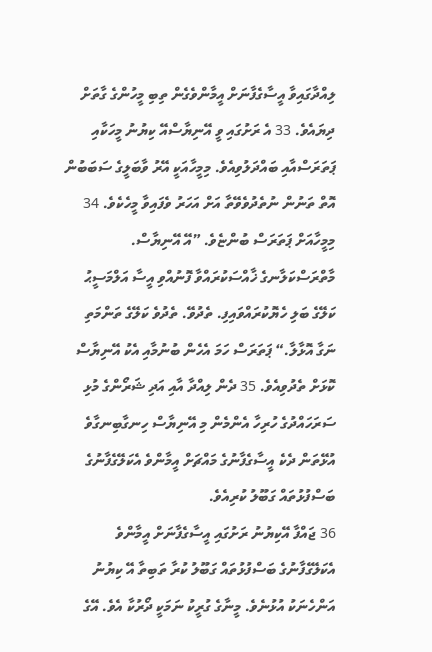ލިއްދާގައިވާ އީސާގެފާނަށް އީމާންވެގެން ތިބި މީހުންގެ ގާތަށް ދިޔައެވެ. 33 އެ ރަށުގައި ވީ އޭނިޔާސްއޭ ކިޔުނު މީހަކާއި ޕަތަރަސްއާއި ބައްދަލުވިއެވެ. މިމީހާއަކީ އޭރު ވާބަލީގެ ސަބަބުން އޮތް ތަނުން ނުތެދުވެވޭތާ އަށް އަހަރު ވެފައިވާ މީހެކެވެ. 34 މިމީހާއަށް ޕަތަރަސް ބުންޏެވެ. ”އޭ އޭނިޔާސް. މާތްރަސްކަލާނގެ ޚާއްސަކުރައްވާ ފޮނުއްވި އީސާ އަލްމަސީޙު ކަލޭގެ ބަލި ހެޔޮކުރައްވައިފި. ތެދުވޭ. ތެދުވެ ކަލޭގެ ތަންމަތި ނަގާ އޮޅާލާ.“ ޕަތަރަސް ހަމަ އެހެން ބުނުމާއި އެކު އޭނިޔާސް ކޮޅަށް ތެދުވިއެވެ. 35 ދެން ލިއްދާ އާއި އަދި ޝަރޯންގެ މުޅި ސަރަހައްދުގެ ހުރިހާ އެންމެން މި އޭނިޔާސް ހިނގާބިނގާވެ އުޅޭތަން ދެކެ އީސާގެފާނުގެ މައްޗަށް އީމާންވެ އެކަލޭގެފާނުގެ ބަސްފުޅުތައް ގަބޫލު ކުރިއެވެ.
36 ޖައްފާ އޭކިޔުނު ރަށުގައި އީސާގެފާނަށް އީމާންވެ އެކަލޭގެފާނުގެ ބަސްފުޅުތައް ގަބޫލު ކުރާ ތަބިތާ އޭ ކިޔުނު އަންހެނަކު އުޅުނެވެ. މީނާގެ ގުރީކު ނަމަކީ ދޯރުކާ އެވެ. އޭގެ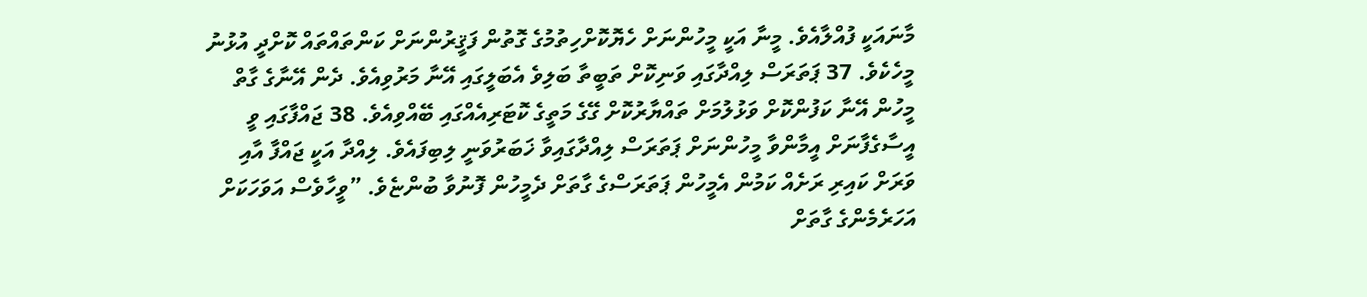މާނައަކީ ފުއްލާއެވެ. މީނާ އަކީ މީހުންނަށް ހެޔޮކޮށްހިތުމުގެ ގޮތުން ފަޤީރުންނަށް ކަންތައްތައް ކޮށްދީ އުޅުނު މީހެކެވެ. 37 ޕަތަރަސް ލިއްދާގައި ވަނިކޮށް ތަބީތާ ބަލިވެ އެބަލީގައި އޭނާ މަރުވިއެވެ. ދެން އޭނާގެ ގާތް މީހުން އޭނާ ކަފުންކޮށް ވަޅުލުމަށް ތައްޔާރުކޮށް ގޭގެ މަތީގެ ކޮޓަރިއެއްގައި ބޭއްވިއެވެ. 38 ޖައްފާގައި ވީ އީސާގެފާނަށް އީމާންވާ މީހުންނަށް ޕަތަރަސް ލިއްދާގައިވާ ޚަބަރުވަނީ ލިބިފައެވެ. ލިއްދާ އަކީ ޖައްފާ އާއި ވަރަށް ކައިރި ރަށެއް ކަމުން އެމީހުން ޕަތަރަސްގެ ގާތަށް ދެމީހުން ފޮނުވާ ބުންޏެވެ. ”ވީހާވެސް އަވަހަކަށް އަހަރެމެންގެ ގާތަށް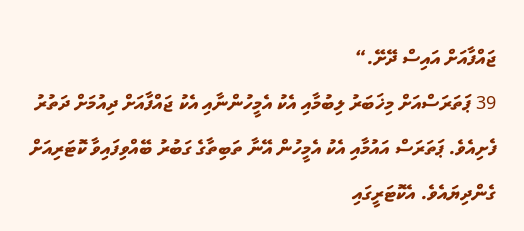ޖައްފާއަށް އައިސް ދޭށޭ.“
39 ޕަތަރަސްއަށް މިޚަބަރު ލިބުމާއި އެކު އެމީހުންނާއި އެކު ޖައްފާއަށް ދިއުމަށް ދަތުރު ފެށިއެވެ. ޕަތަރަސް އައުމާއި އެކު އެމީހުން އޭނާ ތަބިތާގެ ގަބުރު ބޭއްވިފައިވާ ކޮޓަރިއަށް ގެންދިޔައެވެ. އެކޮޓަރީގައި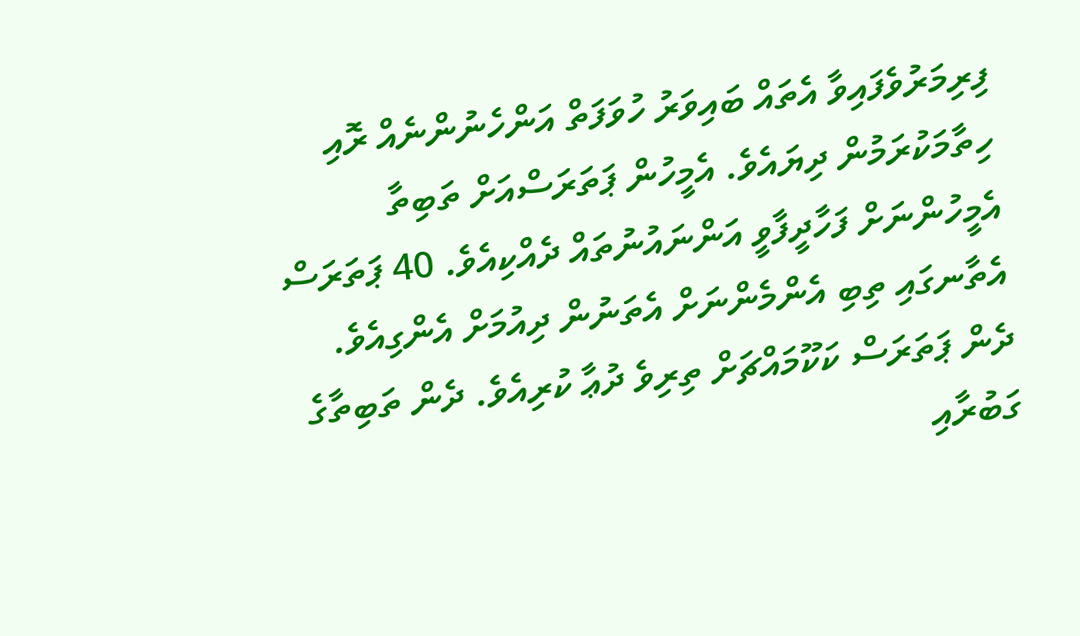ފިރިމަރުވެފައިވާ އެތައް ބައިވަރު ހުވަފަތް އަންހެނުންނެއް ރޮއި ހިތާމަކުރަމުން ދިޔައެވެ. އެމީހުން ޕަތަރަސްއަށް ތަބިތާ އެމީހުންނަށް ފަހާދީފާވީ އަންނައުނުތައް ދެއްކިއެވެ. 40 ޕަތަރަސް އެތާނގައި ތިބި އެންމެންނަށް އެތަނުން ދިއުމަށް އެންގިއެވެ. ދެން ޕަތަރަސް ކަކޫމައްޗަށް ތިރިވެ ދުޢާ ކުރިއެވެ. ދެން ތަބިތާގެ ގަބުރާއި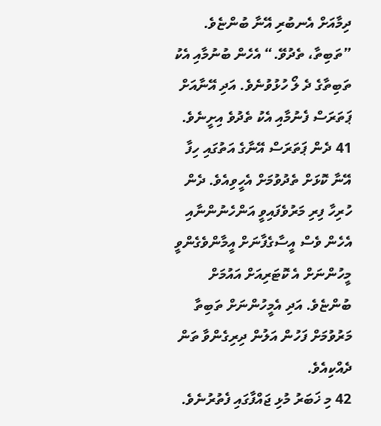ދިމާއަށް އެނބުރި އޭނާ ބުންޏެވެ. ”ތަބިތާ، ތެދުވޭ.“ އެހެން ބުނުމާއި އެކު ތަބިތާގެ ދެ ލޯ ހުޅުވުނެވެ. އަދި އޭނާއަށް ޕަތަރަސް ފެނުމާއި އެކު ތެދުވެ އިށީނެވެ. 41 ދެން ޕަތަރަސް އޭނާގެ އަތުގައި ހިފާ އޭނާ ކޮޅަށް ތެދުވުމަށް އެހީވިއެވެ. ދެން ހުރިހާ ފިރި މަރުވެފައިވީ އަންހެނުންނާއި އެހެން ވެސް އީސާގެފާނަށް އީމާންވެގެންވީ މީހުންނަށް އެ ކޮޓަރިއަށް އައުމަށް ބުންޏެވެ. އަދި އެމީހުންނަށް ތަބިތާ މަރުވުމަށް ފަހުން އަލުން ދިރިގެންވާ ތަން ދެއްކިއެވެ.
42 މި ޚަބަރު މުޅި ޖައްފާގައި ފެތުރުނެވެ.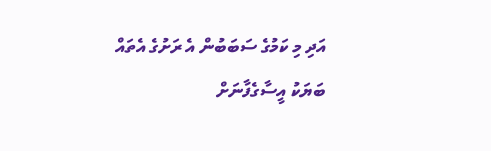އަދި މި ކަމުގެ ސަބަބުން އެ ރަށުގެ އެތައް ބަޔަކު އީސާގެފާނަށް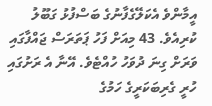އީމާންވެ އެކަލޭގެފާނުގެ ބަސްފުޅު ގަބޫލު ކުރިއެވެ. 43 މިއަށް ފަހު ޕަތަރަސް ޖައްފާގައި ވަރަށް ގިނަ ދުވަހު ހުއްޓެވެ. އޭނާ އެ ރަށުގައި ހުރީ ގެރިބަކަރީގެ ހަމުގެ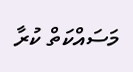މަސައްކަތް ކުރާ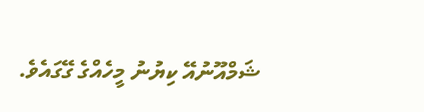ޝަމްއޫނުއޭ ކިޔުނު މީހެއްގެ ގޭގައެވެ.